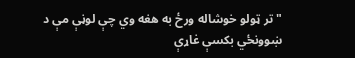"تر ټولو خوشاله ورځ به هغه وي چې لوڼې مې د ښوونځي بکسې غاړې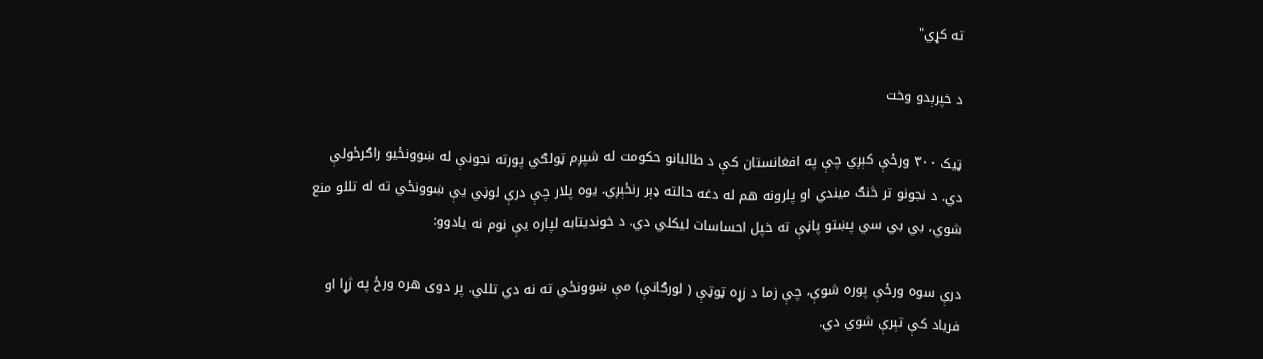ته کړي"

د خپرېدو وخت

ټیک ۳۰۰ ورځې کېږي چې په افغانستان کې د طالبانو حکومت له شپږم ټولګي پورته نجونې له ښوونځیو راګرځولې دي. د نجونو تر څنګ میندي او پلرونه هم له دغه حالته ډېر رنځېږي. یوه پلار چې درې لوڼي یې ښوونځي ته له تللو منع شوي، بي بي سي پښتو پاڼې ته خپل احساسات لیکلي دي. د خوندیتابه لپاره یې نوم نه یادوو:

درې سوه ورځې پوره شوې، چې زما د زړه ټوټې ( لورګانې) مې ښوونځي ته نه دي تللي. پر دوی هره ورځ په ژړا او فریاد کې تېرې شوي دي.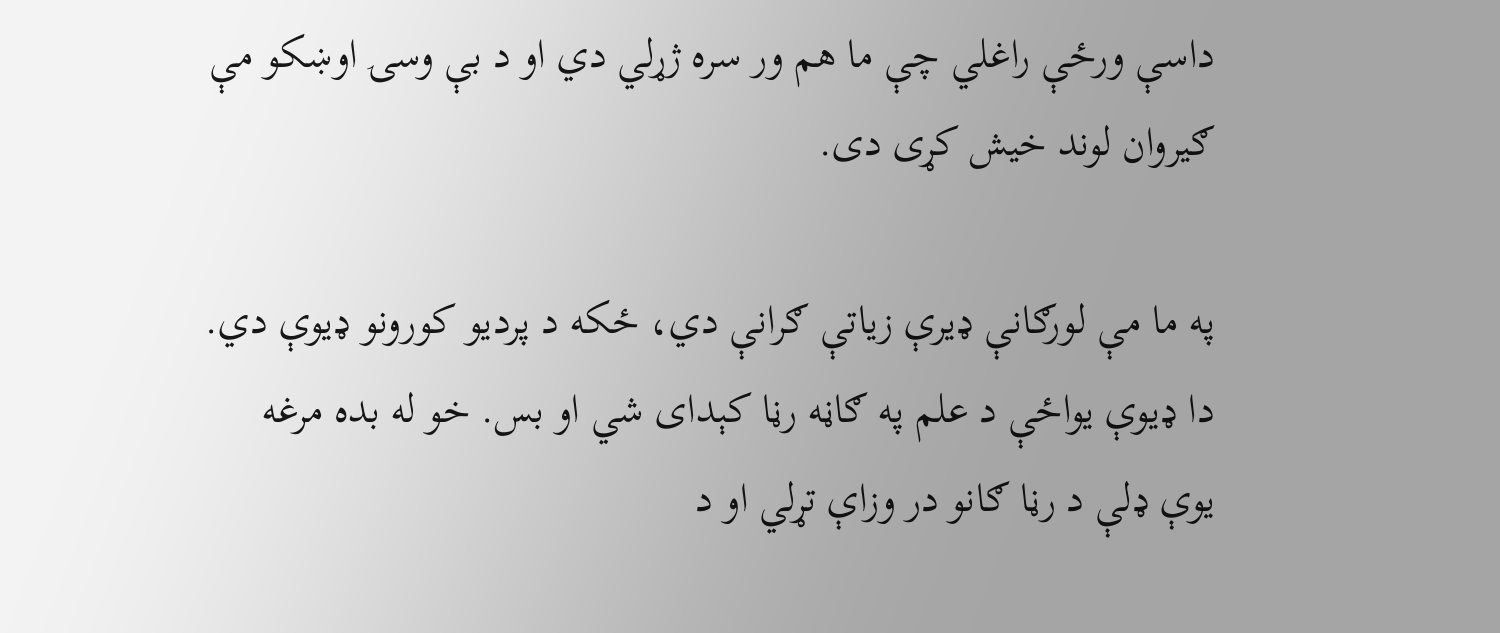داسې ورځې راغلي چې ما هم ور سره ژړلي دي او د بې وسۍ اوښکو مې ګیروان لوند خیش کړی دی.

په ما مې لورګانې ډیرې زیاتې ګرانې دي، ځکه د پردیو کورونو ډیوې دي. دا ډیوې یواځې د علم په ګاڼه رڼا کېدای شي او بس. خو له بده مرغه یوې ډلې د رڼا ګانو در وزاې تړلي او د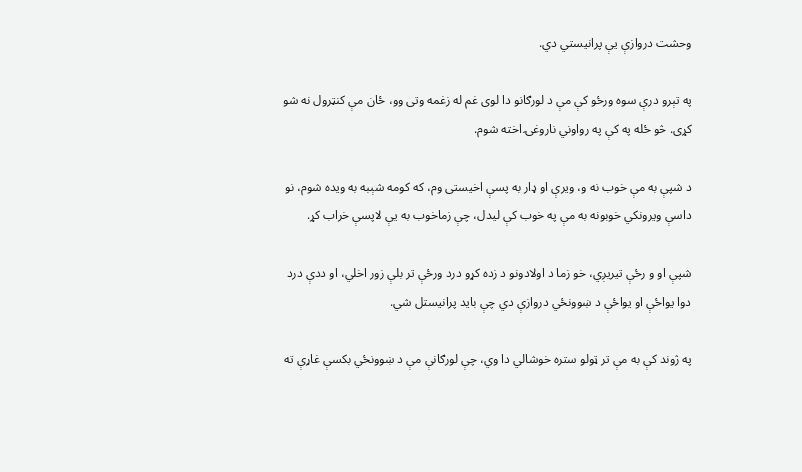وحشت دروازې یې پرانیستي دي.

په تېرو درې سوه ورځو کې مې د لورګانو دا لوی غم له زغمه وتی وو، ځان مې کنټرول نه شو کړی. څو ځله په کې په رواوني ناروغۍ اخته شوم.

د شپې به مې خوب نه و، ویرې او ډار به پسې اخیستی وم، که کومه شېبه به ویده شوم، نو داسې ویرونکي خوبونه به مې په خوب کې لیدل، چې زماخوب به یې لاپسې خراب کړ.

شپې او و رځې تیریږي، خو زما د اولادونو د زده کړو درد ورځې تر بلې زور اخلي، او ددې درد دوا یواځې او یواځې د ښوونځي دروازې دي چې باید پرانیستل شي.

په ژوند کې به مې تر ټولو ستره خوشالي دا وي، چې لورګانې مې د ښوونځي بکسې غاړې ته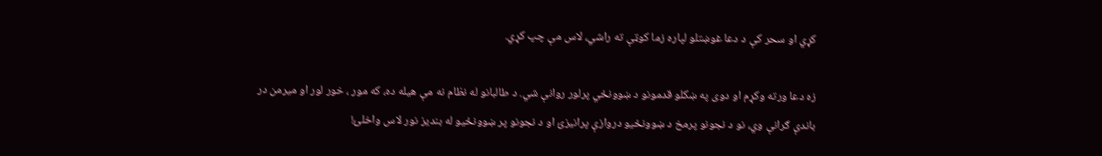کړي او سحر کې د دعا غوښتلو لپاره زما کوټې ته راشي، لاس مې چپ کړي.

زه دعا ورته وکړم او دوی په ښکلو قدمونو د ښوونځي پرلور روانې شي. د طالبانو له نظام نه مې هیله ده، که مور ، خور لور او میرمن در باندې ګرانې وي، نو د نجونو پرمخ د ښوونځیو دروازې پرانیزئ او د نجونو پر ښوونځیو له بندیز نور لاس واخلئ!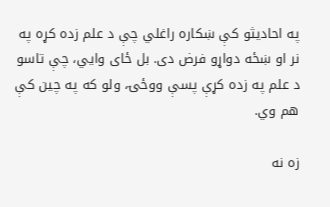په احادیثو کې ښکاره راغلي چې د علم زده کړه په نر او ښځه دواړو فرض دی. بل ځای وايي، چې تاسو د علم په زده کړې پسې ووځۍ، ولو که په چین کې هم وي.

زه نه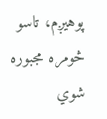پوهیږم، تاسو څومره مجبوره شوي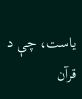یاست، چې د قرآن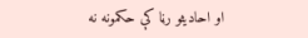او احادیثو رڼا کې حکمونه نه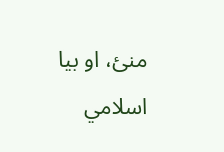منئ، او بیا اسلامي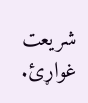شریعت غواړئ.